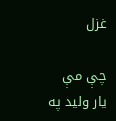غزل

چې مې يار وليد په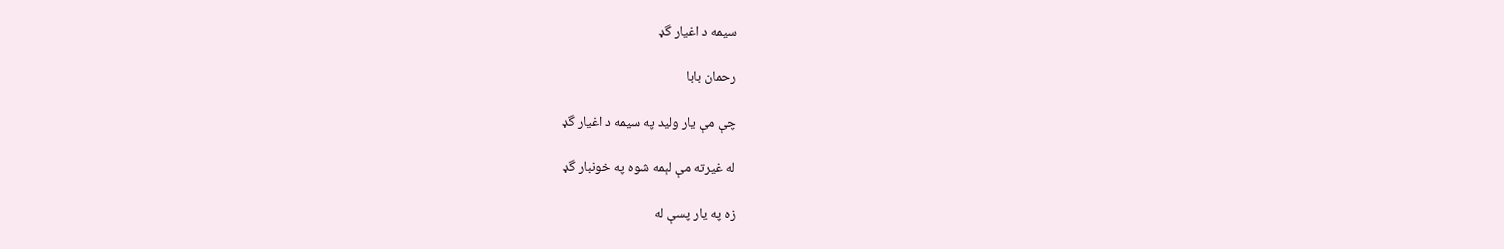سيمه د اغيار گډ

رحمان بابا

چې مې يار وليد په سيمه د اغيار گډ

له غيرته مې لېمه شوه په خونبار گډ

زه په يار پسې له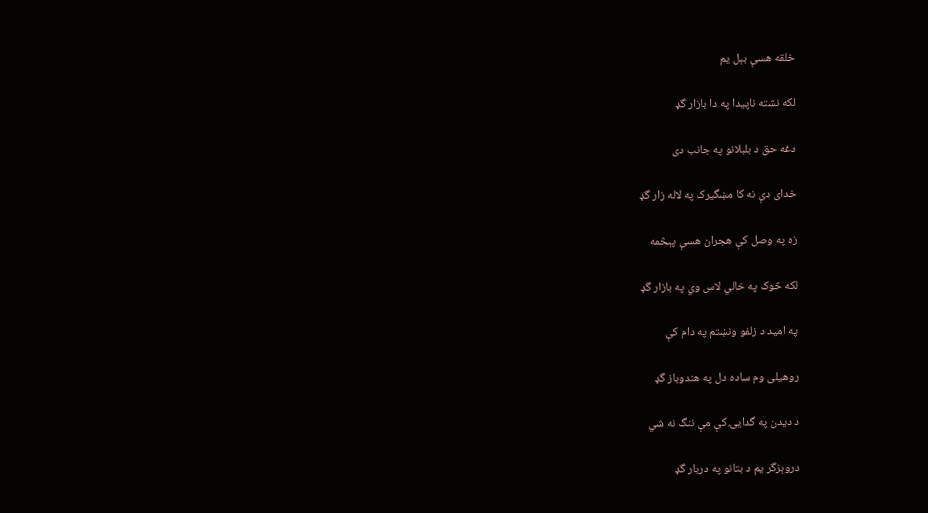خلقه هسې بېل يم

لکه نشته ناپيدا په دا بازار گډ

دغه حق د بلبلانو په جانب دی

خدای دې نه کا مښگيرک په لاله زار گډ

زه په وصل کې هجران هسې پېڅمه

لکه څوک په خالي لاس وي په بازار گډ

په اميد د زلفو ونښتم په دام کې

روهيلی وم ساده دل په هندوباز گډ

د ديدن په گدايۍ کې مې ننگ نه شي

دروېزگر يم د بتانو په دربار گډ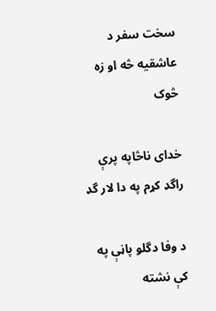سخت سفر د عاشقيه څه او زه څوک

خدای ناڅاپه پرې راگډ کړم په دا لار گډ

د وفا دگلو پاڼې په کې نشته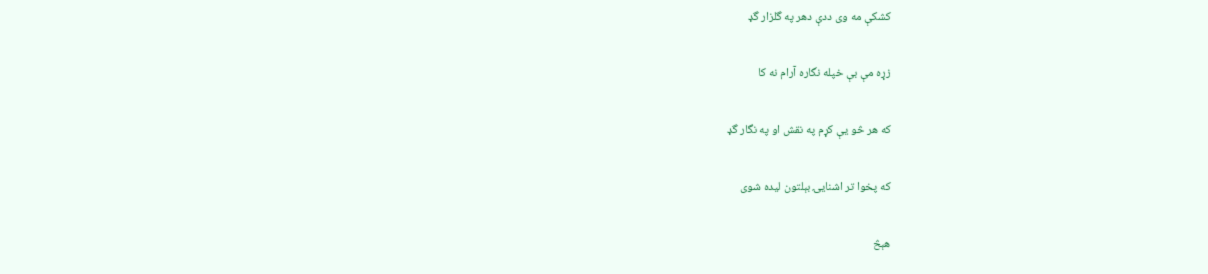کشکې مه وی ددې دهر په گلزار گډ

زړه مې بې خپله نگاره آرام نه کا

که هر څو يې کړم په نقش او په نگار گډ

که پخوا تر اشنايۍ بېلتون ليده شوی

هېڅ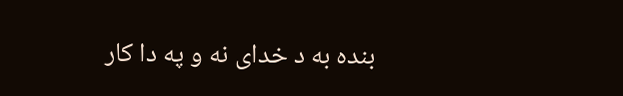بنده به د خدای نه و په دا کار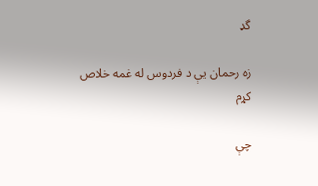گډ

زه رحمان يې د فردوس له غمه خلاص کړم

چې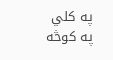په کلي په کوڅه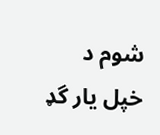شوم د خپل يار گډ